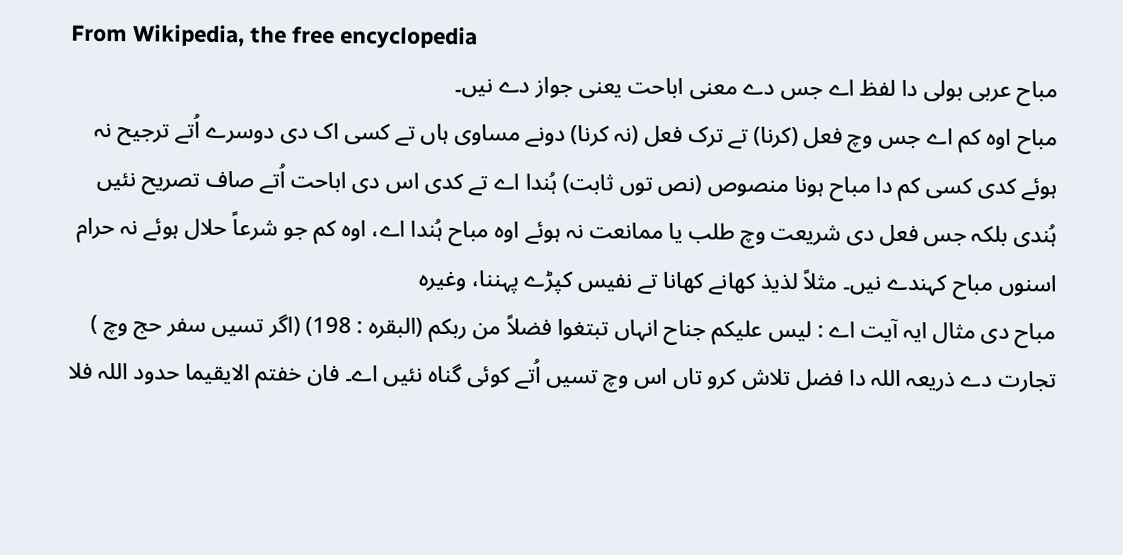From Wikipedia, the free encyclopedia
مباح عربی بولی دا لفظ اے جس دے معنی اباحت یعنی جواز دے نيں۔
مباح اوہ کم اے جس وچ فعل (کرنا) تے ترک فعل (نہ کرنا) دونے مساوی ہاں تے کسی اک دی دوسرے اُتے ترجیح نہ ہوئے کدی کسی کم دا مباح ہونا منصوص (نص توں ثابت) ہُندا اے تے کدی اس دی اباحت اُتے صاف تصریح نئيں ہُندی بلکہ جس فعل دی شریعت وچ طلب یا ممانعت نہ ہوئے اوہ مباح ہُندا اے، اوہ کم جو شرعاً حلال ہوئے نہ حرام اسنوں مباح کہندے نيں۔ مثلاً لذیذ کھانے کھانا تے نفیس کپڑے پہننا، وغیرہ
مباح دی مثال ایہ آیت اے : لیس علیکم جناح انہاں تبتغوا فضلاً من ربکم (البقرہ : 198) (اگر تسيں سفر حج وچ ) تجارت دے ذریعہ اللہ دا فضل تلاش کرو تاں اس وچ تسيں اُتے کوئی گناہ نئيں اے۔ فان خفتم الایقیما حدود اللہ فلا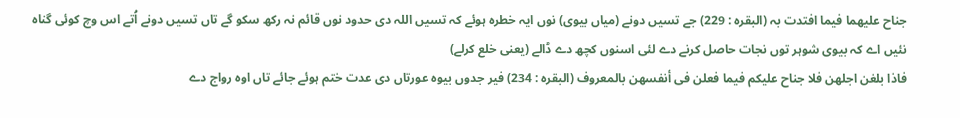جناح علیھما فیما افتدت بہ (البقرہ : 229) جے تسيں دونے (میاں بیوی) نوں ایہ خطرہ ہوئے کہ تسيں اللہ دی حدود نوں قائم نہ رکھ سکو گے تاں تسيں دونے اُتے اس وچ کوئی گناہ نئيں اے کہ بیوی شوہر توں نجات حاصل کرنے دے لئی اسنوں کچھ دے ڈالے (یعنی خلع کرلے)
فاذا بلغن اجلھن فلا جناح علیکم فیما فعلن فی أنفسھن بالمعروف (البقرہ : 234) فیر جدوں بیوہ عورتاں دی عدت ختم ہوئے جائے تاں اوہ رواج دے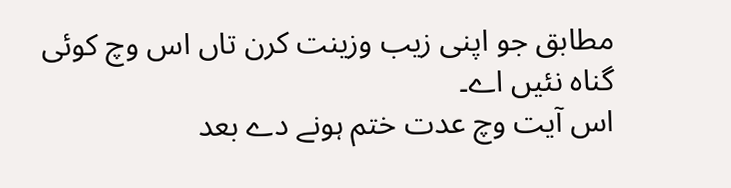مطابق جو اپنی زیب وزینت کرن تاں اس وچ کوئی گناہ نئيں اے۔
اس آیت وچ عدت ختم ہونے دے بعد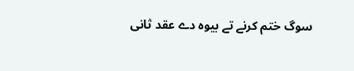سوگ ختم کرنے تے بیوہ دے عقد ثانی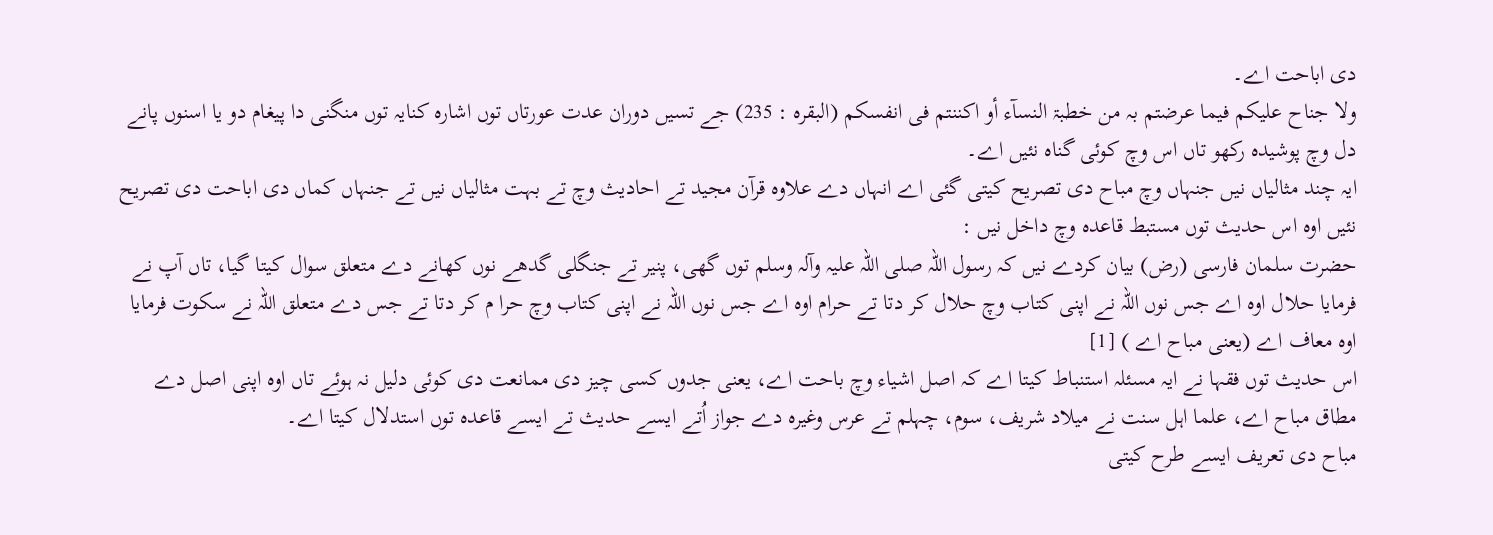دی اباحت اے۔
ولا جناح علیکم فیما عرضتم بہ من خطبۃ النسآء أو اکننتم فی انفسکم (البقرہ : 235) جے تسيں دوران عدت عورتاں توں اشارہ کنایہ توں منگنی دا پیغام دو یا اسنوں پانے دل وچ پوشیدہ رکھو تاں اس وچ کوئی گناہ نئيں اے۔
ایہ چند مثالیاں نيں جنہاں وچ مباح دی تصریح کيتی گئی اے انہاں دے علاوہ قرآن مجید تے احادیث وچ تے بہت مثالیاں نيں تے جنہاں کماں دی اباحت دی تصریح نئيں اوہ اس حدیث توں مستبط قاعدہ وچ داخل نيں :
حضرت سلمان فارسی (رض) بیان کردے نيں کہ رسول اللہ صلی اللہ علیہ وآلہ وسلم توں گھی، پنیر تے جنگلی گدھے نوں کھانے دے متعلق سوال کيتا گیا، تاں آپ نے فرمایا حلال اوہ اے جس نوں اللہ نے اپنی کتاب وچ حلال کر دتا تے حرام اوہ اے جس نوں اللہ نے اپنی کتاب وچ حرا م کر دتا تے جس دے متعلق اللہ نے سکوت فرمایا اوہ معاف اے (یعنی مباح اے ) [1]
اس حدیث توں فقہا نے ایہ مسئلہ استنباط کيتا اے کہ اصل اشیاء وچ باحت اے، یعنی جدوں کسی چیز دی ممانعت دی کوئی دلیل نہ ہوئے تاں اوہ اپنی اصل دے مطاق مباح اے، علما اہل سنت نے میلاد شریف، سوم، چہلم تے عرس وغیرہ دے جواز اُتے ايسے حدیث تے ايسے قاعدہ توں استدلال کيتا اے۔
مباح دی تعریف ايسے طرح کيتی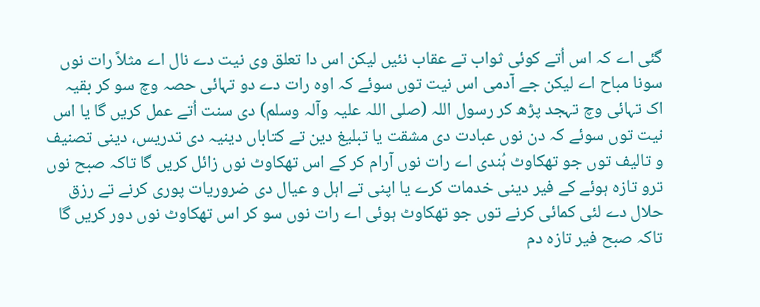گئی اے کہ اس اُتے کوئی ثواب تے عقاب نئيں لیکن اس دا تعلق وی نیت دے نال اے مثلاً رات نوں سونا مباح اے لیکن جے آدمی اس نیت توں سوئے کہ اوہ رات دے دو تہائی حصہ وچ سو کر بقیہ اک تہائی وچ تہجد پڑھ کر رسول اللہ (صلی اللہ علیہ وآلہ وسلم) دی سنت اُتے عمل کريں گا یا اس نیت توں سوئے کہ دن نوں عبادت دی مشقت یا تبلیغ دین تے کتاباں دینیہ دی تدریس، دینی تصنیف و تالیف توں جو تھکاوٹ ہُندی اے رات نوں آرام کر کے اس تھکاوٹ نوں زائل کريں گا تاکہ صبح نوں ترو تازہ ہوئے کے فیر دینی خدمات کرے یا اپنی تے اہل و عیال دی ضروریات پوری کرنے تے رزق حلال دے لئی کمائی کرنے توں جو تھکاوٹ ہوئی اے رات نوں سو کر اس تھکاوٹ نوں دور کريں گا تاکہ صبح فیر تازہ دم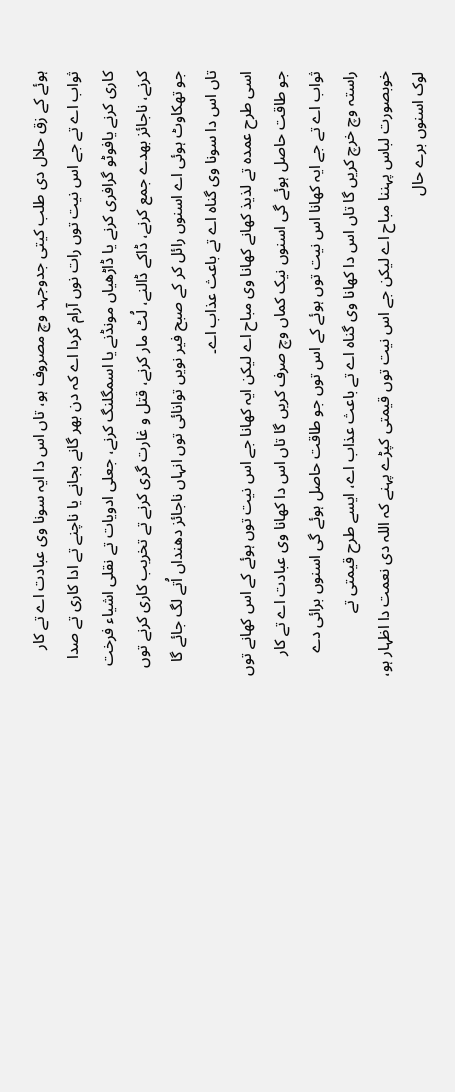ہوئے کے زق حلال دی طلب کيتی جدوجہد وچ مصروف ہو، تاں اس دا ایہ سونا وی عبادت اے تے کار ثواب اے تے جے اس نیت توں رات نوں آرام کردا اے کہ دن بھر گانے بجانے یا ناچنے تے ادا کاری تے صدا کاری کرنے یافوٹو گرافری کرنے یا ڈاڑھیاں مونڈنے یا اسمگلنگ کرنے، جعلی ادویات تے نقلی اشیاء فرخت کرنے، ناجائز بھدے جمع کرنے، ڈاکے ڈالنے، لُٹ مار کرنے، قتل و غارت گری کرنے تے تخریب کاری کرنے توں جو تھکاوٹ ہوئی اے اسنوں رائل کر کے صبح فیر نويں توانائی توں انہاں ناجائز دھنداں اُتے لگ جائے گا تاں اس دا سونا وی گناہ اے تے باعث عذاب اے۔
اسی طرح عمدہ تے لذیذ کھانے کھانا وی مباح اے لیکن ایہ کھانا جے اس نیت توں ہوئے کے اس کھانے توں جو طاقت حاصل ہوئے گی اسنوں نیک کماں وچ صرف کريں گا تاں اس دا کھانا وی عبادت اے تے کار ثواب اے تے جے ایہ کھانا اس نیت توں ہوئے کے اس توں جو طاقت حاصل ہوئے گی اسنوں برائی دے راستہ وچ خرچ کريں گا تاں اس دا کھانا وی گناہ اے تے باعث عذاب اے، ايسے طرح قیمتی تے خوبصورت لباس پہننا مباح اے لیکن جے اس نیت توں قیمتی کپڑے پہنے کہ اللہ دی نعمت دا اظہار ہو، لوک اسنوں برے حال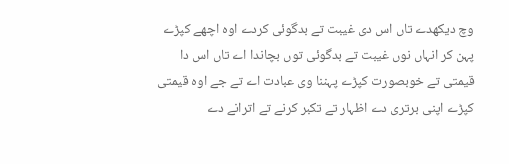وچ دیکھدے تاں اس دی غیبت تے بدگوئی کردے اوہ اچھے کپڑے پہن کر انہاں نوں غیبت تے بدگوئی توں بچاندا اے تاں اس دا قیمتی تے خوبصورت کپڑے پہننا وی عبادت اے تے جے اوہ قیمتی کپڑے اپنی برتری دے اظہار تے تکبر کرنے تے اترانے دے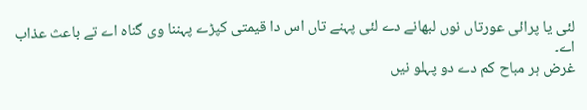لئی یا پرائی عورتاں نوں لبھانے دے لئی پہنے تاں اس دا قیمتی کپڑے پہننا وی گناہ اے تے باعث عذاب اے۔
غرض ہر مباح کم دے دو پہلو نيں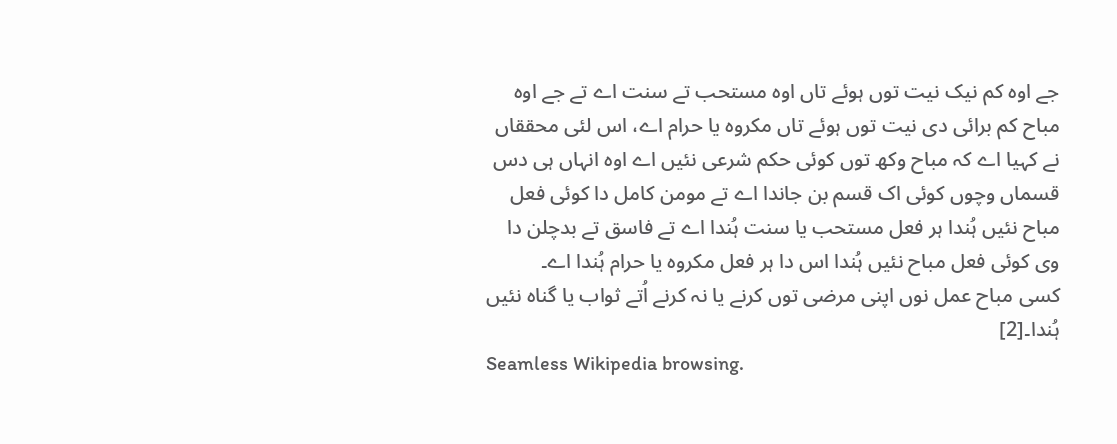جے اوہ کم نیک نیت توں ہوئے تاں اوہ مستحب تے سنت اے تے جے اوہ مباح کم برائی دی نیت توں ہوئے تاں مکروہ یا حرام اے، اس لئی محققاں نے کہیا اے کہ مباح وکھ توں کوئی حکم شرعی نئيں اے اوہ انہاں ہی دس قسماں وچوں کوئی اک قسم بن جاندا اے تے مومن کامل دا کوئی فعل مباح نئيں ہُندا ہر فعل مستحب یا سنت ہُندا اے تے فاسق تے بدچلن دا وی کوئی فعل مباح نئيں ہُندا اس دا ہر فعل مکروہ یا حرام ہُندا اے۔
کسی مباح عمل نوں اپنی مرضی توں کرنے یا نہ کرنے اُتے ثواب یا گناہ نئيں ہُندا۔[2]
Seamless Wikipedia browsing.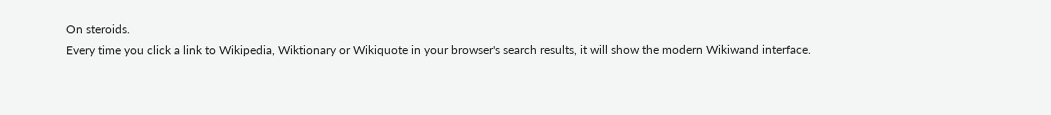On steroids.
Every time you click a link to Wikipedia, Wiktionary or Wikiquote in your browser's search results, it will show the modern Wikiwand interface.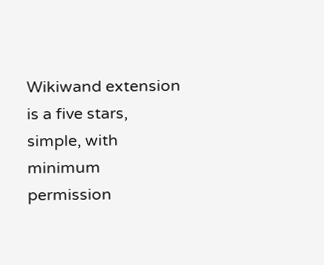Wikiwand extension is a five stars, simple, with minimum permission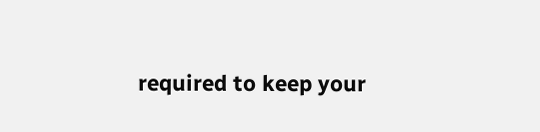required to keep your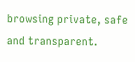browsing private, safe and transparent.